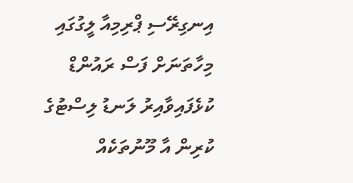އިނގިރޭސި ޕްރިމިއާ ލީގުގައި މިހާތަނަށް ފަސް ރައުންޑް ކުޅެފައިވާއިރު ލަނޑު ލިސްޓުގެ ކުރިން އާ މޫނުތަކެއް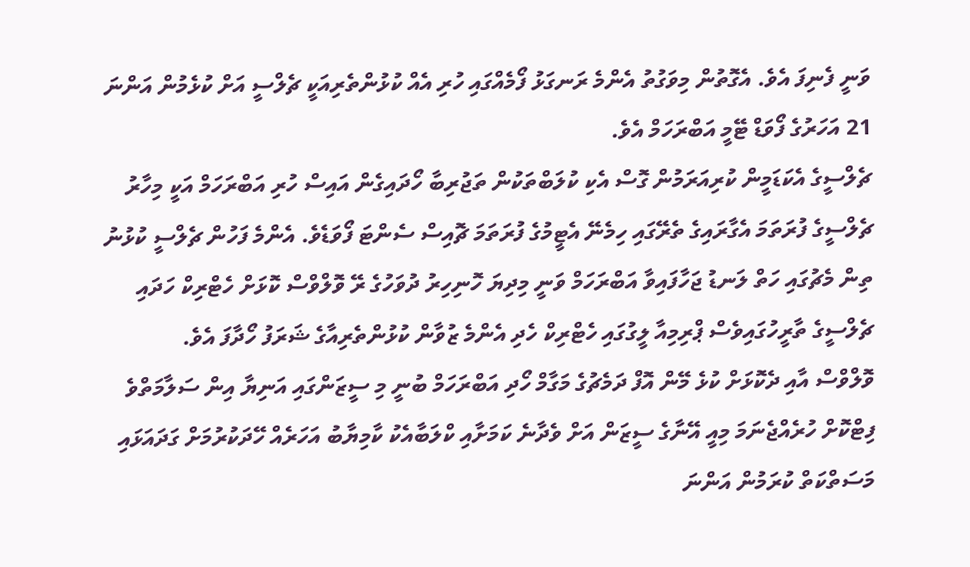ވަނީ ފެނިފަ އެވެ. އެގޮތުން މިވަގުތު އެންމެ ރަނގަޅު ފޯމެއްގައި ހުރި އެއް ކުޅުންތެރިއަކީ ޗެލްސީ އަށް ކުޅެމުން އަންނަ 21 އަހަރުގެ ފޯވަޑް ޓޭމީ އަބްރަހަމް އެވެ.
ޗެލްސީގެ އެކަޑަމީން ކުރިއަރަމުން ގޮސް އެކި ކުލަބްތަކުން ތަޖުރިބާ ހޯދައިގެން އައިސް ހުރި އަބްރަހަމް އަކީ މިހާރު ޗެލްސީގެ ފުރަތަމަ އެގާރައިގެ ތެރޭގައި ހިމެނޭ އެޓީމުގެ ފުރަތަމަ ޗޮއިސް ސެންޓަ ފޯވަޑެވެ. އެންމެ ފަހުން ޗެލްސީ ކުޅުނު ތިން މެޗުގައި ހަތް ލަނޑު ޖަހާފައިވާ އަބްރަހަމް ވަނީ މިދިޔަ ހޮނިހިރު ދުވަހުގެ ރޭ ވޮލްވްސް ކޮޅަށް ހެޓްރިކް ހަދައި ޗެލްސީގެ ތާރީހުގައިވެސް ޕްރިމިއާ ލީގުގައި ހެޓްރިކް ހެދި އެންމެ ޒުވާން ކުޅުންތެރިއާގެ ޝަރަފު ހޯދާފަ އެވެ.
ވޮލްވްސް އާއި ދެކޮޅަށް ކުޅެ މޭން އޮފް ދަމެޗުގެ މަގާމް ހޯދި އަބްރަހަމް ބުނީ މި ސީޒަންގައި އަނިޔާ އިން ސަލާމަތްވެ ފިޓްކޮށް ހުރެއްޖެނަމަ މިއީ އޭނާގެ ސީޒަން އަށް ވެދާނެ ކަމަށާއި ކްލަބާއެކު ކާމިޔާބު އަހަރެއް ހޭދަކުރުމަށް ގަދައަޅައި މަސަތްކަތް ކުރަމުން އަންނަ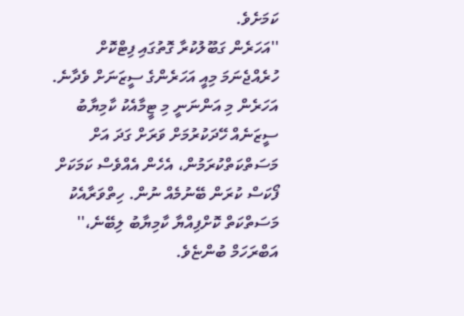ކަމަށެވެ.
''އަހަރެން ގަބޫލުކުރާ ގޮތުގައި ފިޓްކޮށް ހުރެއްޖެނަމަ މިއީ އަހަރެންގެ ސީޒަނަށް ވެދާނެ. އަހަރެން މި އަންނަނީ މި ޓީމާއެކު ކާމިޔާބު ސީޒަނެއް ހޭދަކުރުމަށް ވަރަށް ގަދަ އަށް މަސަތްކަތްކުރަމުން، އެހެން އެއްވެސް ކަމަކަށް ފޯކަސް ކުރަން ބޭނުމެއް ނުން. ހިތްވަރާއެކު މަސަތްކަތް ކޮށްފިއްޔާ ކާމިޔާބު ލިބޭނެ،'' އަބްރަހަމް ބުންޏެވެ.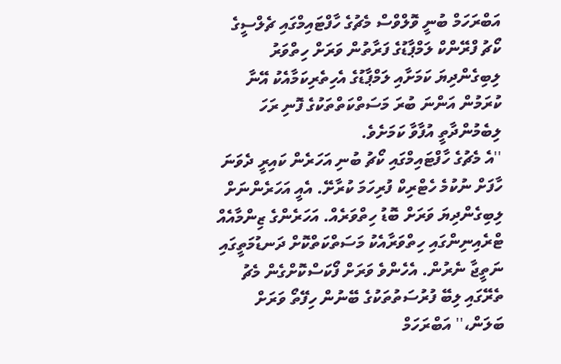އަބްރަހަމް ބުނީ ވޮލްވްސް މެޗުގެ ހާފްޓައިމްގައި ޗެލްސީގެ ކޯޗު ފްރޭންކް ލަމްޕާޑުގެ ފަރާތުން ވަރަށް ހިތްވަރު ލިބިގެންދިޔަ ކަމަށާއި ލަމްޕާޑުގެ އެހިތެރިކަމާއެކު އޭނާ ކުރަމުން އަންނަ ބުރަ މަސަތްކަތްތަކުގެ ފޮނި ރަހަ ލިބެމުންދާތީ އުފާވާ ކަމަށެވެ.
''އެ މެޗުގެ ހާފްޓައިމްގައި ކޯޗު ބުނި އަހަރެން ކައިރީ ދެވަނަ ހާފަށް ނުކުމެ ހެޓްރިކް ފުރިހަމަ ކުރާށޭ. އެއީ އަހަރެންނަށް ލިބިގެންދިޔަ ވަރަށް ބޮޑު ހިތްވަރެއް. އަހަރެންގެ ޒިންމާއެއް ޓްރެއިނިންގައި ހިތްވަރާއެކު މަސަތްކަތްކޮށް ދަނޑުމަތީގައި ނަތީޖާ ނެރުން. އެހެންވެ ވަރަށް ފޯކަސްކޮށްގެން މެޗު ތެރޭގައި ލިބޭ ފުރުސަތުތަކުގެ ބޭނުން ހިފޭތޯ ވަރަށް ބަލަން،'' އަބްރަހަމް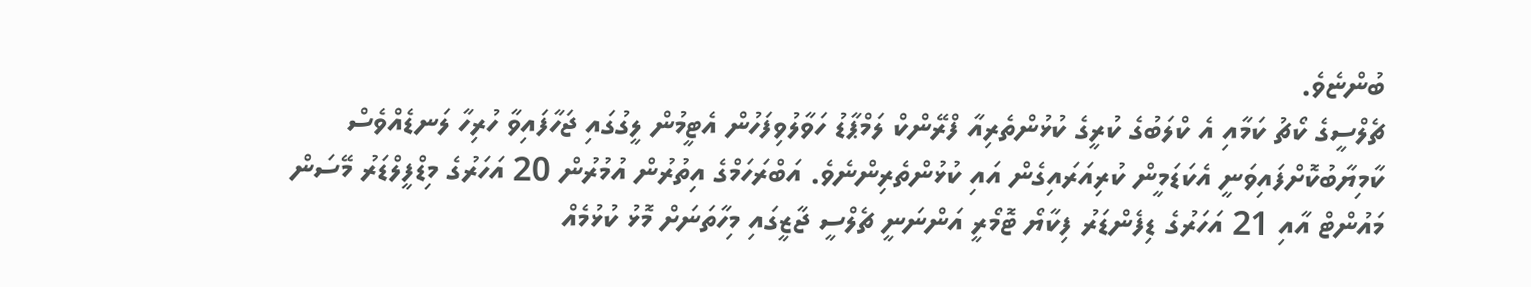ބުންޏެވެ.
ޗެލްސީގެ ކޯޗު ކަމާއި އެ ކްލަބުގެ ކުރީގެ ކުޅުންތެރިއާ ފްރޭންކް ލަމްޕާޑު ހަވާލުވިފަހުން އެޓީމުން ލީގުގައި ޖަހާފައިވާ ހުރިހާ ލަނޑެއްވެސް ކާމިޔާބުކޮށްފައިވަނީ އެކަޑަމީން ކުރިއަރައިގެން އައި ކުޅުންތެރިންނެވެ. އަބްރަހަމްގެ އިތުރުން އުމުރުން 20 އަހަރުގެ މިޑްފީލްޑަރު މޭސަން މައުންޓް އާއި 21 އަހަރުގެ ޑިފެންޑަރު ފިކާޔޯ ޓޮމޯރީ އަންނަނީ ޗެލްސީ ޖާޒީގައި މިހާތަނަށް މޮޅު ކުޅުމެއް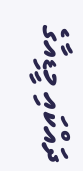ދައްކައި މީޑިއާގެ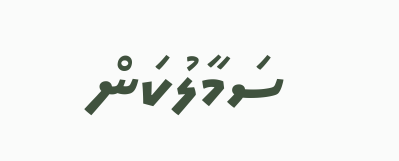ސަމާލުކަން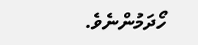ހޯދަމުންނެވެ.